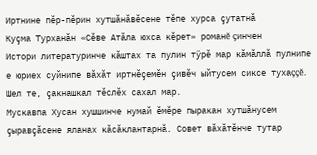Иртнине пĕр-пĕрин хутшăнăвĕсене тĕпе хурса çутатнă
Куçма Турханăн «Сĕве Атăла юхса кĕрет» романĕ çинчен
Истори литературинче кăштах та пулин тÿрĕ мар кăмăллă пулнипе е юриех суйнипе вăхăт иртнĕçемĕн çивĕч ыйтусем сиксе тухаççĕ. Шел те, çакнашкал тĕслĕх сахал мар.
Мускавпа Хусан хушшинче нумай ĕмĕре пыракан хутшăнусем çыравçăсене яланах кăсăклантарнă. Совет вăхăтĕнче тутар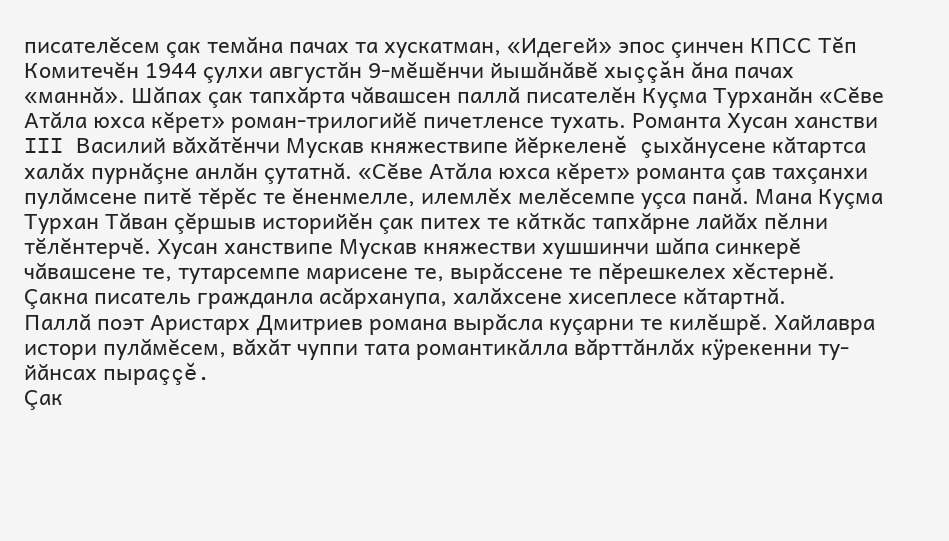писателĕсем çак темăна пачах та хускатман, «Идегей» эпос çинчен КПСС Тĕп Комитечĕн 1944 çулхи августăн 9-мĕшĕнчи йышăнăвĕ хыççăн ăна пачах «маннă». Шăпах çак тапхăрта чăвашсен паллă писателĕн Куçма Турханăн «Сĕве Атăла юхса кĕрет» роман-трилогийĕ пичетленсе тухать. Романта Хусан ханстви III Василий вăхăтĕнчи Мускав княжествипе йĕркеленĕ çыхăнусене кăтартса халăх пурнăçне анлăн çутатнă. «Сĕве Атăла юхса кĕрет» романта çав тахçанхи пулăмсене питĕ тĕрĕс те ĕненмелле, илемлĕх мелĕсемпе уçса панă. Мана Куçма Турхан Тăван çĕршыв историйĕн çак питех те кăткăс тапхăрне лайăх пĕлни тĕлĕнтерчĕ. Хусан ханствипе Мускав княжестви хушшинчи шăпа синкерĕ чăвашсене те, тутарсемпе марисене те, вырăссене те пĕрешкелех хĕстернĕ. Çакна писатель гражданла асăрханупа, халăхсене хисеплесе кăтартнă.
Паллă поэт Аристарх Дмитриев романа вырăсла куçарни те килĕшрĕ. Хайлавра истори пулăмĕсем, вăхăт чуппи тата романтикăлла вăрттăнлăх кÿрекенни ту-йăнсах пыраççĕ.
Çак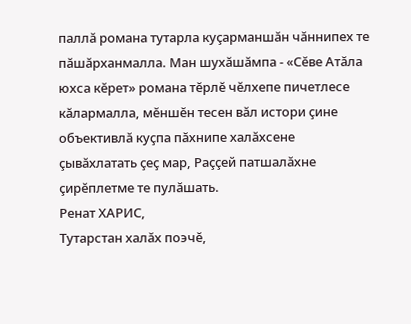паллă романа тутарла куçарманшăн чăннипех те пăшăрханмалла. Ман шухăшăмпа - «Сĕве Атăла юхса кĕрет» романа тĕрлĕ чĕлхепе пичетлесе кăлармалла, мĕншĕн тесен вăл истори çине объективлă куçпа пăхнипе халăхсене çывăхлатать çеç мар, Раççей патшалăхне çирĕплетме те пулăшать.
Ренат ХАРИС,
Тутарстан халăх поэчĕ,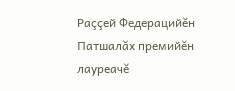Раççей Федерацийĕн Патшалăх премийĕн лауреачĕ